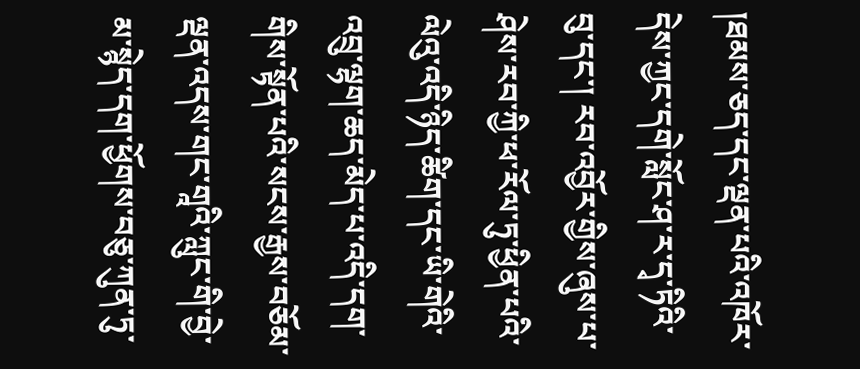།ཐམས་ཅད་དང་ལྡན་པའི་འཁོར་དེས་ཀྱང་དགེ་སློང་ཤ་ར་དྭ་ཏིའི་བུ་དང་། རབ་འབྱོར་གྱིས་ཞུས་པ་ཤེས་རབ་ཀྱི་ཕ་རོལ་ཏུ་ཕྱིན་པའི་ལེའུ་འདི་ཉིད་ཚིག་དང་ཡི་གེའི་འབྲུ་ལྷག་ཆད་མེད་པ་འདི་དག་གིས་སྟོན་པའི་སངས་རྒྱས་བཅོམ་ལྡན་འདས་གང་གཱའི་ཀླུང་གི་བྱེ་མ་སྙེད་དག་ཕྱོགས་བཅུ་ཀུན་ཏུ་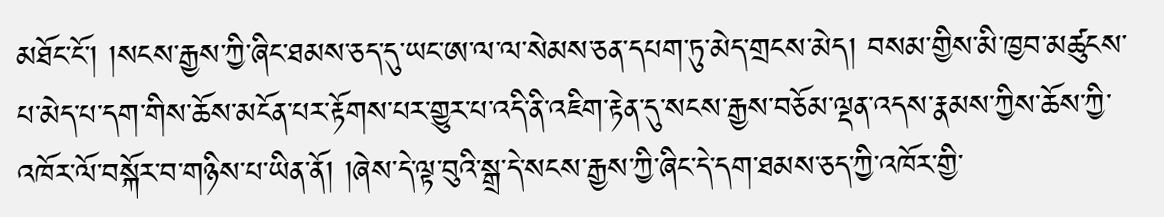མཐོང་ངོ་། །སངས་རྒྱས་ཀྱི་ཞིང་ཐམས་ཅད་དུ་ཡང་ཨ་ལ་ལ་སེམས་ཅན་དཔག་ཏུ་མེད་གྲངས་མེད། བསམ་གྱིས་མི་ཁྱབ་མཚུངས་པ་མེད་པ་དག་གིས་ཆོས་མངོན་པར་རྟོགས་པར་གྱུར་པ་འདི་ནི་འཇིག་རྟེན་དུ་སངས་རྒྱས་བཅོམ་ལྡན་འདས་རྣམས་ཀྱིས་ཆོས་ཀྱི་འཁོར་ལོ་བསྐོར་བ་གཉིས་པ་ཡིན་ནོ། །ཞེས་དེ་ལྟ་བུའི་སྒྲ་དེ་སངས་རྒྱས་ཀྱི་ཞིང་དེ་དག་ཐམས་ཅད་ཀྱི་འཁོར་གྱི་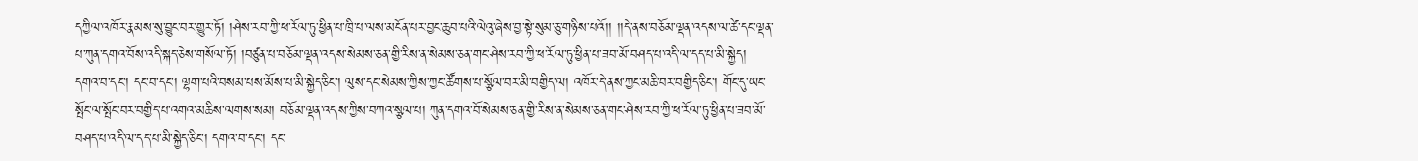དཀྱིལ་འཁོར་རྣམས་སུ་བྱུང་བར་གྱུར་ཏོ། །ཤེས་རབ་ཀྱི་ཕ་རོལ་ཏུ་ཕྱིན་པ་ཁྲི་པ་ལས་མངོན་པར་བྱང་ཆུབ་པའི་ལེའུ་ཞེས་བྱ་སྟེ་སུམ་ཅུ་གཉིས་པའོ།། །།དེ་ནས་བཅོམ་ལྡན་འདས་ལ་ཚེ་དང་ལྡན་པ་ཀུན་དགའ་བོས་འདི་སྐད་ཅེས་གསོལ་ཏོ། །བཙུན་པ་བཅོམ་ལྡན་འདས་སེམས་ཅན་གྱི་རིས་ན་སེམས་ཅན་གང་ཤེས་རབ་ཀྱི་ཕ་རོལ་ཏུ་ཕྱིན་པ་ཟབ་མོ་བཤད་པ་འདི་ལ་དད་པ་མི་སྐྱེད། དགའ་བ་དང་། དང་བ་དང་། ལྷག་པའི་བསམ་པས་མོས་པ་མི་སྐྱེད་ཅིང་། ལུས་དང་སེམས་ཀྱིས་ཀྱང་ཚོགས་པ་སྩོལ་བར་མི་བགྱིད་ལ། འཁོར་དེ་ནས་ཀྱང་མཆི་བར་བགྱིད་ཅིང་། གོང་དུ་ཡང་སྤོང་ལ་སྤོང་བར་བགྱིད་པ་འགའ་མཆིས་ལགས་སམ། བཅོམ་ལྡན་འདས་ཀྱིས་བཀའ་སྩལ་པ། ཀུན་དགའ་བོ་སེམས་ཅན་གྱི་རིས་ན་སེམས་ཅན་གང་ཤེས་རབ་ཀྱི་ཕ་རོལ་ཏུ་ཕྱིན་པ་ཟབ་མོ་བཤད་པ་འདི་ལ་དད་པ་མི་སྐྱེད་ཅིང་། དགའ་བ་དང་། དང་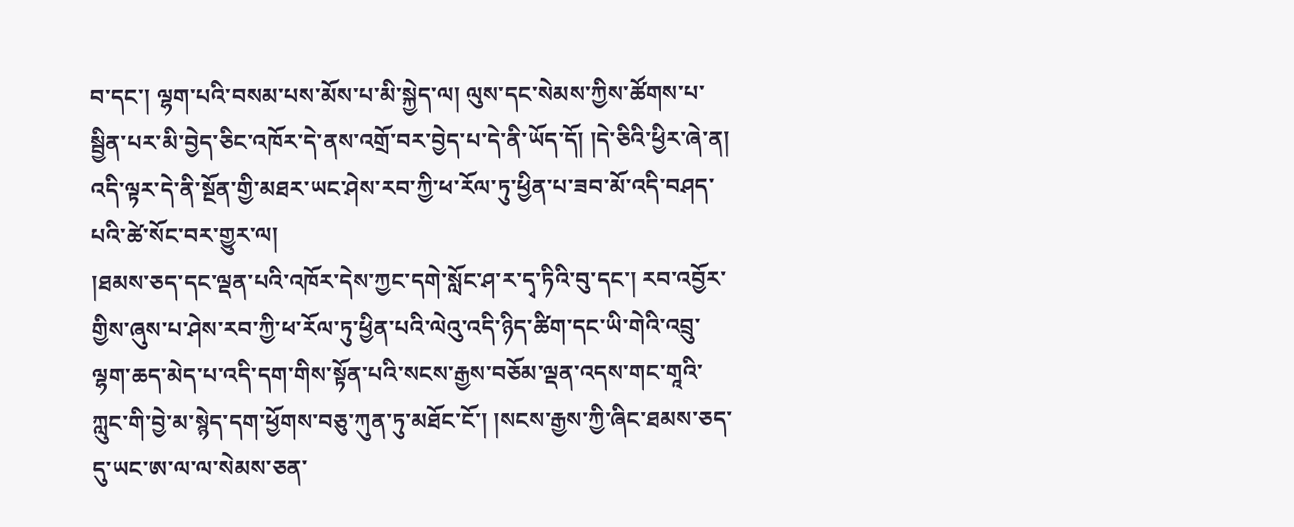བ་དང་། ལྷག་པའི་བསམ་པས་མོས་པ་མི་སྐྱེད་ལ། ལུས་དང་སེམས་ཀྱིས་ཚོགས་པ་སྦྱིན་པར་མི་བྱེད་ཅིང་འཁོར་དེ་ནས་འགྲོ་བར་བྱེད་པ་དེ་ནི་ཡོད་དོ། །དེ་ཅིའི་ཕྱིར་ཞེ་ན། འདི་ལྟར་དེ་ནི་སྔོན་གྱི་མཐར་ཡང་ཤེས་རབ་ཀྱི་ཕ་རོལ་ཏུ་ཕྱིན་པ་ཟབ་མོ་འདི་བཤད་པའི་ཚེ་སོང་བར་གྱུར་ལ།
།ཐམས་ཅད་དང་ལྡན་པའི་འཁོར་དེས་ཀྱང་དགེ་སློང་ཤ་ར་དྭ་ཏིའི་བུ་དང་། རབ་འབྱོར་གྱིས་ཞུས་པ་ཤེས་རབ་ཀྱི་ཕ་རོལ་ཏུ་ཕྱིན་པའི་ལེའུ་འདི་ཉིད་ཚིག་དང་ཡི་གེའི་འབྲུ་ལྷག་ཆད་མེད་པ་འདི་དག་གིས་སྟོན་པའི་སངས་རྒྱས་བཅོམ་ལྡན་འདས་གང་གཱའི་ཀླུང་གི་བྱེ་མ་སྙེད་དག་ཕྱོགས་བཅུ་ཀུན་ཏུ་མཐོང་ངོ་། །སངས་རྒྱས་ཀྱི་ཞིང་ཐམས་ཅད་དུ་ཡང་ཨ་ལ་ལ་སེམས་ཅན་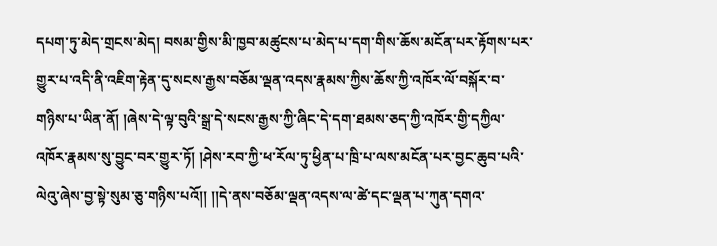དཔག་ཏུ་མེད་གྲངས་མེད། བསམ་གྱིས་མི་ཁྱབ་མཚུངས་པ་མེད་པ་དག་གིས་ཆོས་མངོན་པར་རྟོགས་པར་གྱུར་པ་འདི་ནི་འཇིག་རྟེན་དུ་སངས་རྒྱས་བཅོམ་ལྡན་འདས་རྣམས་ཀྱིས་ཆོས་ཀྱི་འཁོར་ལོ་བསྐོར་བ་གཉིས་པ་ཡིན་ནོ། །ཞེས་དེ་ལྟ་བུའི་སྒྲ་དེ་སངས་རྒྱས་ཀྱི་ཞིང་དེ་དག་ཐམས་ཅད་ཀྱི་འཁོར་གྱི་དཀྱིལ་འཁོར་རྣམས་སུ་བྱུང་བར་གྱུར་ཏོ། །ཤེས་རབ་ཀྱི་ཕ་རོལ་ཏུ་ཕྱིན་པ་ཁྲི་པ་ལས་མངོན་པར་བྱང་ཆུབ་པའི་ལེའུ་ཞེས་བྱ་སྟེ་སུམ་ཅུ་གཉིས་པའོ།། །།དེ་ནས་བཅོམ་ལྡན་འདས་ལ་ཚེ་དང་ལྡན་པ་ཀུན་དགའ་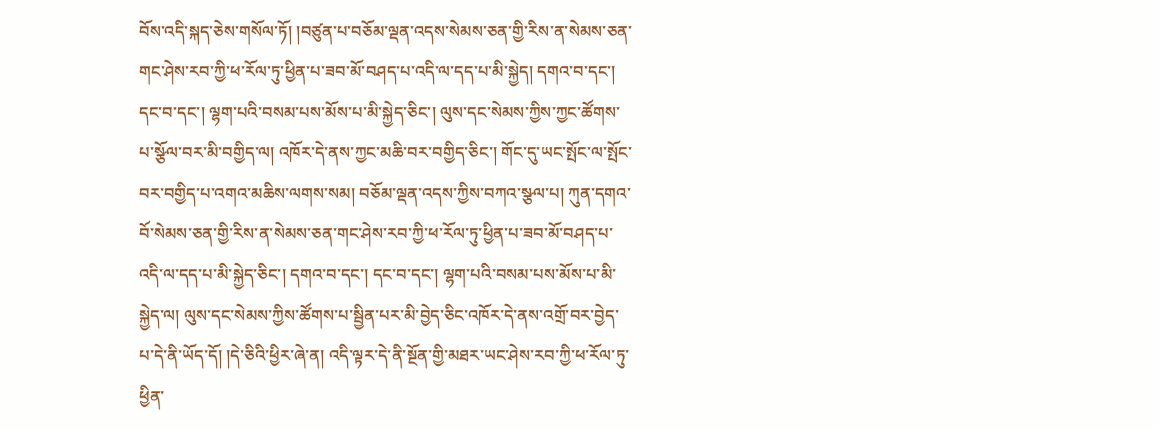བོས་འདི་སྐད་ཅེས་གསོལ་ཏོ། །བཙུན་པ་བཅོམ་ལྡན་འདས་སེམས་ཅན་གྱི་རིས་ན་སེམས་ཅན་གང་ཤེས་རབ་ཀྱི་ཕ་རོལ་ཏུ་ཕྱིན་པ་ཟབ་མོ་བཤད་པ་འདི་ལ་དད་པ་མི་སྐྱེད། དགའ་བ་དང་། དང་བ་དང་། ལྷག་པའི་བསམ་པས་མོས་པ་མི་སྐྱེད་ཅིང་། ལུས་དང་སེམས་ཀྱིས་ཀྱང་ཚོགས་པ་སྩོལ་བར་མི་བགྱིད་ལ། འཁོར་དེ་ནས་ཀྱང་མཆི་བར་བགྱིད་ཅིང་། གོང་དུ་ཡང་སྤོང་ལ་སྤོང་བར་བགྱིད་པ་འགའ་མཆིས་ལགས་སམ། བཅོམ་ལྡན་འདས་ཀྱིས་བཀའ་སྩལ་པ། ཀུན་དགའ་བོ་སེམས་ཅན་གྱི་རིས་ན་སེམས་ཅན་གང་ཤེས་རབ་ཀྱི་ཕ་རོལ་ཏུ་ཕྱིན་པ་ཟབ་མོ་བཤད་པ་འདི་ལ་དད་པ་མི་སྐྱེད་ཅིང་། དགའ་བ་དང་། དང་བ་དང་། ལྷག་པའི་བསམ་པས་མོས་པ་མི་སྐྱེད་ལ། ལུས་དང་སེམས་ཀྱིས་ཚོགས་པ་སྦྱིན་པར་མི་བྱེད་ཅིང་འཁོར་དེ་ནས་འགྲོ་བར་བྱེད་པ་དེ་ནི་ཡོད་དོ། །དེ་ཅིའི་ཕྱིར་ཞེ་ན། འདི་ལྟར་དེ་ནི་སྔོན་གྱི་མཐར་ཡང་ཤེས་རབ་ཀྱི་ཕ་རོལ་ཏུ་ཕྱིན་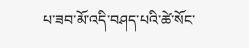པ་ཟབ་མོ་འདི་བཤད་པའི་ཚེ་སོང་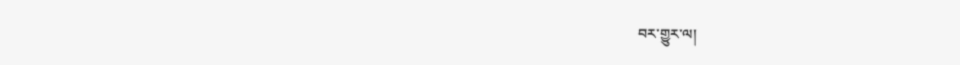བར་གྱུར་ལ།